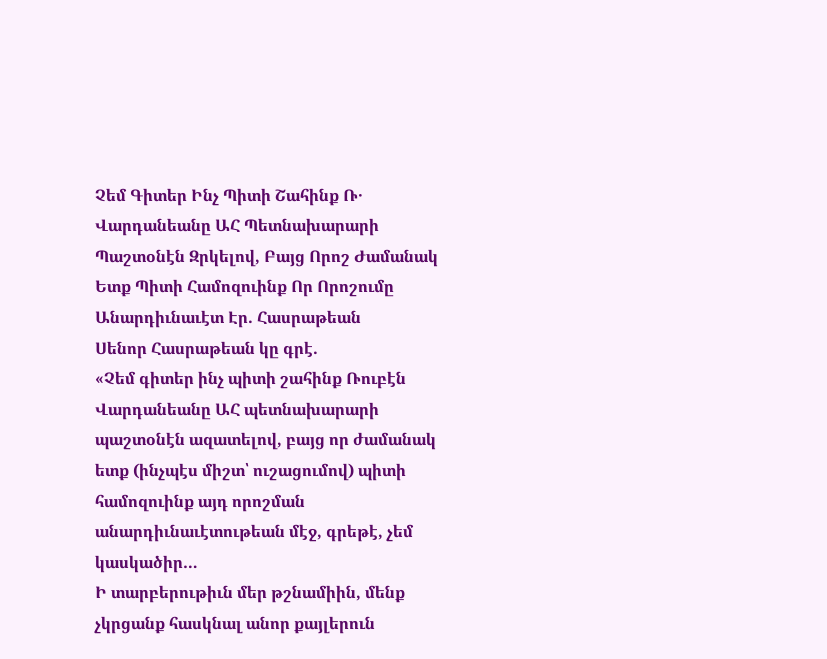Չեմ Գիտեր Ինչ Պիտի Շահինք Ռ․ Վարդանեանը ԱՀ Պետնախարարի Պաշտօնէն Զրկելով, Բայց Որոշ Ժամանակ Ետք Պիտի Համոզուինք Որ Որոշումը Անարդիւնաւէտ Էր. Հասրաթեան
Սենոր Հասրաթեան կը գրէ.
«Չեմ գիտեր ինչ պիտի շահինք Ռուբէն Վարդանեանը ԱՀ պետնախարարի պաշտօնէն ազատելով, բայց որ ժամանակ ետք (ինչպէս միշտ՝ ուշացումով) պիտի համոզուինք այդ որոշման անարդիւնաւէտութեան մէջ, գրեթէ, չեմ կասկածիր…
Ի տարբերութիւն մեր թշնամիին, մենք չկրցանք հասկնալ անոր քայլերուն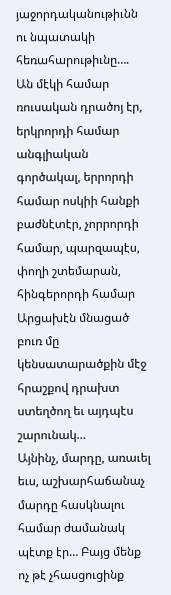յաջորդականութիւնն ու նպատակի հեռահարութիւնը….
Ան մէկի համար ռուսական դրածոյ էր, երկրորդի համար անգլիական գործակալ, երրորդի համար ոսկիի հանքի բաժնէտէր, չորրորդի համար, պարզապէս, փողի շտեմարան, հինգերորդի համար Արցախէն մնացած բուռ մը կենսատարածքին մէջ հրաշքով դրախտ ստեղծող եւ այդպէս շարունակ…
Այնինչ, մարդը, առաւել եւս, աշխարհաճանաչ մարդը հասկնալու համար ժամանակ պէտք էր… Բայց մենք ոչ թէ չհասցուցինք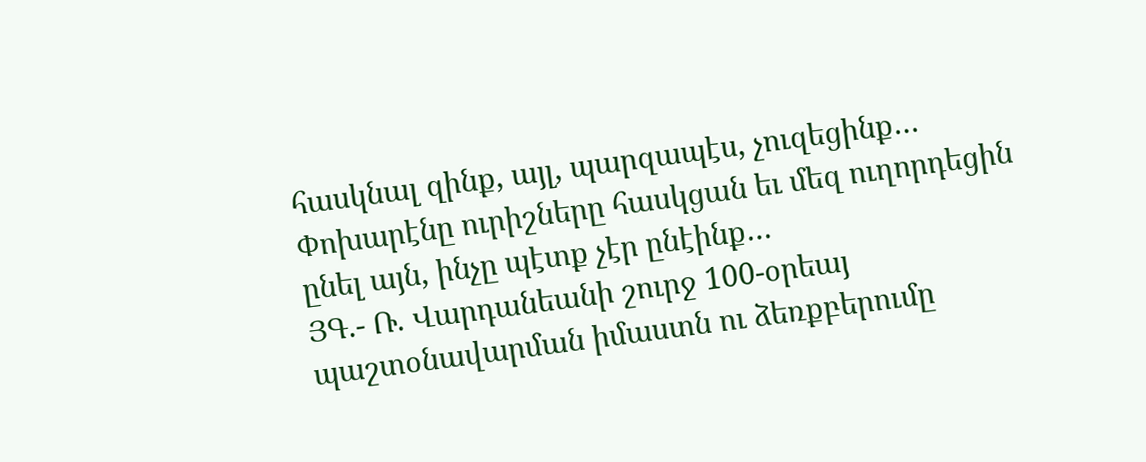հասկնալ զինք, այլ, պարզապէս, չուզեցինք… Փոխարէնը ուրիշները հասկցան եւ մեզ ուղորդեցին ընել այն, ինչը պէտք չէր ընէինք…
ՅԳ.- Ռ. Վարդանեանի շուրջ 100-օրեայ պաշտօնավարման իմաստն ու ձեռքբերումը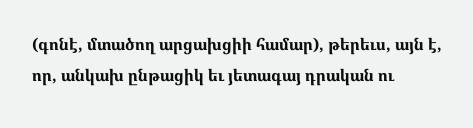(գոնէ, մտածող արցախցիի համար), թերեւս, այն է, որ, անկախ ընթացիկ եւ յետագայ դրական ու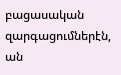բացասական զարգացումներէն, ան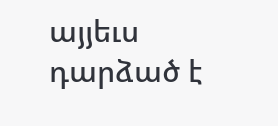այյեւս դարձած է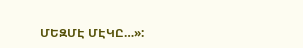ՄԵԶՄԷ ՄԷԿԸ…»: